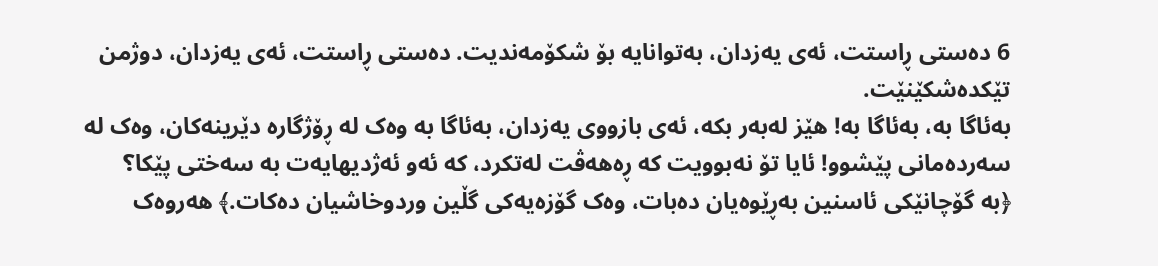6 دەستی ڕاستت، ئەی یەزدان، بەتوانایە بۆ شکۆمەندیت. دەستی ڕاستت، ئەی یەزدان، دوژمن تێکدەشکێنێت.
بەئاگا بە، بەئاگا بە! هێز لەبەر بکە، ئەی بازووی یەزدان، بەئاگا بە وەک لە ڕۆژگارە دێرینەکان، وەک لە سەردەمانی پێشوو! ئایا تۆ نەبوویت کە ڕەهەڤت لەتکرد، کە ئەو ئەژدیهایەت بە سەختی پێکا؟
﴿بە گۆچانێکی ئاسنین بەڕێوەیان دەبات، وەک گۆزەیەکی گڵین وردوخاشیان دەکات.﴾ هەروەک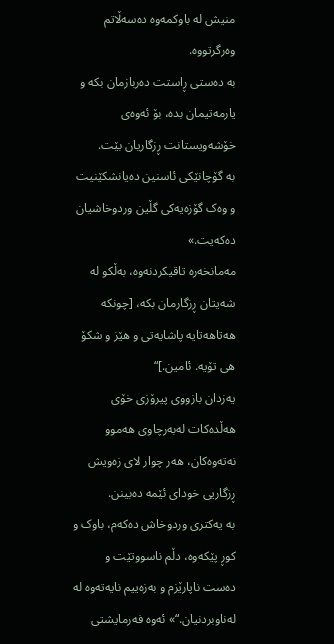منیش لە باوکمەوە دەسەڵاتم وەرگرتووە.
بە دەستی ڕاستت دەربازمان بکە و یارمەتیمان بدە، بۆ ئەوەی خۆشەویستانت ڕزگاریان بێت.
بە گۆچانێکی ئاسنین دەیانشکێنیت و وەک گۆزەیەکی گڵین وردوخاشیان دەکەیت.»
مەمانخەرە تاقیکردنەوە، بەڵکو لە شەیتان ڕزگارمان بکە، [چونکە هەتاهەتایە پاشایەتی و هێز و شکۆ هی تۆیە. ئامین.]“
یەزدان بازووی پیرۆزی خۆی هەڵدەکات لەبەرچاوی هەموو نەتەوەکان، هەر چوار لای زەویش ڕزگاریی خودای ئێمە دەبینن.
بە یەکتری وردوخاش دەکەم، باوک و کوڕ پێکەوە، دڵم ناسووتێت و دەست ناپارێزم و بەزەییم نایەتەوە لە لەناوبردنیان.“» ئەوە فەرمایشتی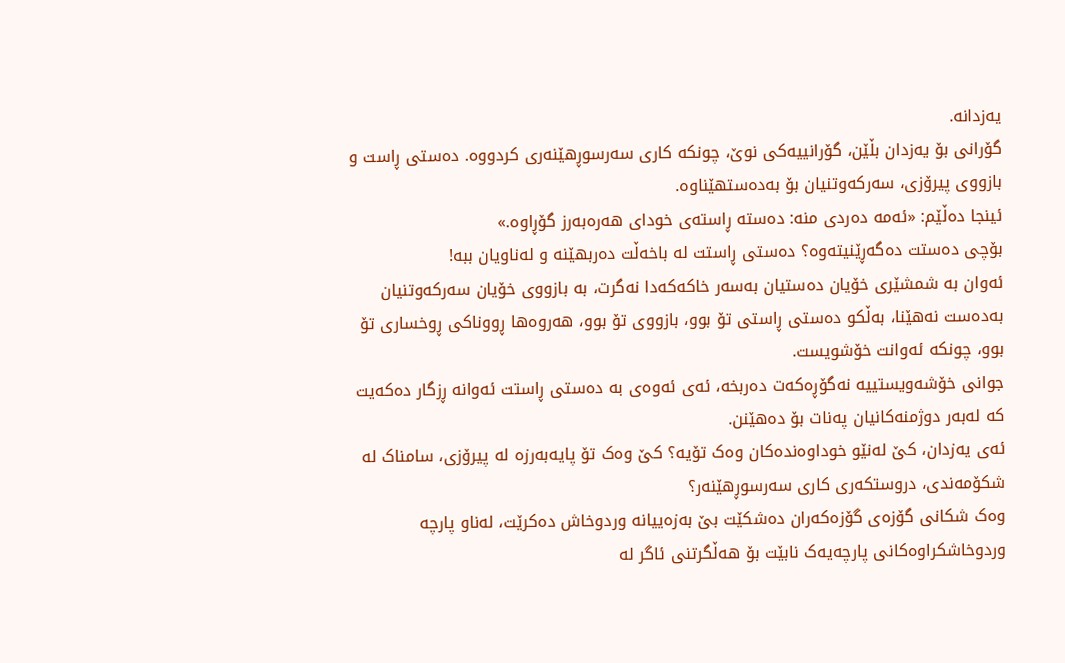یەزدانە.
گۆرانی بۆ یەزدان بڵێن، گۆرانییەکی نوێ، چونکە کاری سەرسوڕهێنەری کردووە. دەستی ڕاست و بازووی پیرۆزی، سەرکەوتنیان بۆ بەدەستهێناوە.
ئینجا دەڵێم: «ئەمە دەردی منە: دەستە ڕاستەی خودای هەرەبەرز گۆڕاوە.»
بۆچی دەستت دەگەڕێنیتەوە؟ دەستی ڕاستت لە باخەڵت دەربهێنە و لەناویان ببە!
ئەوان بە شمشێری خۆیان دەستیان بەسەر خاکەکەدا نەگرت، بە بازووی خۆیان سەرکەوتنیان بەدەست نەهێنا، بەڵکو دەستی ڕاستی تۆ بوو، بازووی تۆ بوو، هەروەها ڕووناکی ڕوخساری تۆ بوو، چونکە ئەوانت خۆشویست.
جوانی خۆشەویستییە نەگۆڕەکەت دەربخە، ئەی ئەوەی بە دەستی ڕاستت ئەوانە ڕزگار دەکەیت کە لەبەر دوژمنەکانیان پەنات بۆ دەهێنن.
ئەی یەزدان، کێ لەنێو خوداوەندەکان وەک تۆیە؟ کێ وەک تۆ پایەبەرزە لە پیرۆزی، سامناک لە شکۆمەندی، دروستکەری کاری سەرسوڕهێنەر؟
وەک شکانی گۆزەی گۆزەکەران دەشکێت بێ بەزەییانە وردوخاش دەکرێت، لەناو پارچە وردوخاشکراوەکانی پارچەیەک نابێت بۆ هەڵگرتنی ئاگر لە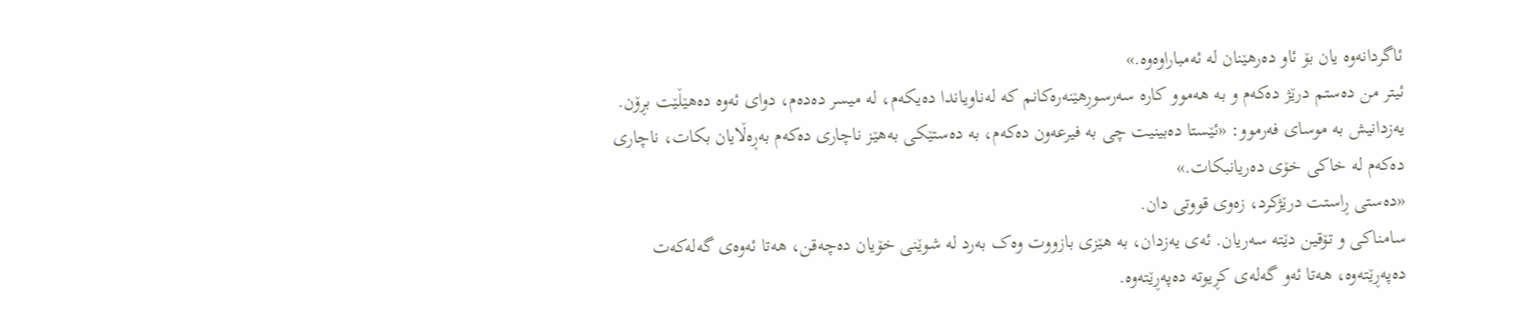ئاگردانەوە یان بۆ ئاو دەرهێنان لە ئەمباراوەوە.»
ئیتر من دەستم درێژ دەکەم و بە هەموو کارە سەرسوڕهێنەرەکانم کە لەناویاندا دەیکەم، لە میسر دەدەم، دوای ئەوە دەهێڵێت بڕۆن.
یەزدانیش بە موسای فەرموو: «ئێستا دەبینیت چی بە فیرعەون دەکەم، بە دەستێکی بەهێز ناچاری دەکەم بەڕەڵایان بکات، ناچاری دەکەم لە خاکی خۆی دەریانبکات.»
«دەستی ڕاستت درێژکرد، زەوی قووتی دان.
سامناکی و تۆقین دێتە سەریان. ئەی یەزدان، بە هێزی بازووت وەک بەرد لە شوێنی خۆیان دەچەقن، هەتا ئەوەی گەلەکەت دەپەڕێتەوە، هەتا ئەو گەلەی کڕیوتە دەپەڕێتەوە.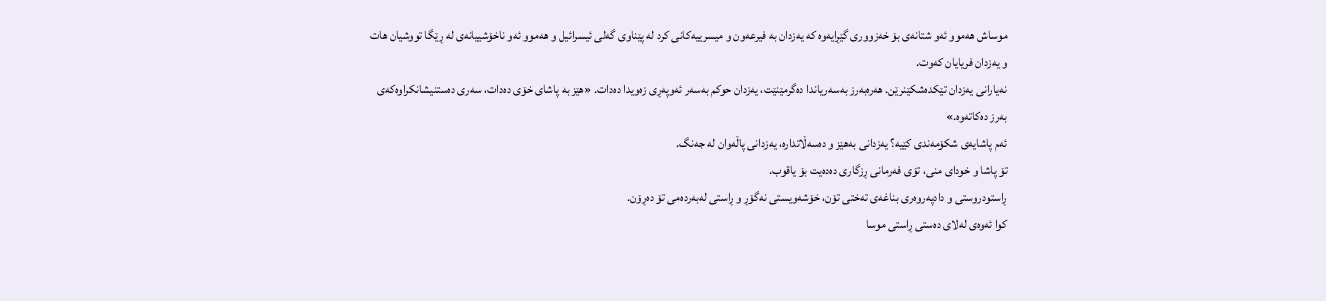موساش هەموو ئەو شتانەی بۆ خەزووری گێڕایەوە کە یەزدان بە فیرعەون و میسرییەکانی کرد لە پێناوی گەلی ئیسرائیل و هەموو ئەو ناخۆشییانەی لە ڕێگا تووشیان هات و یەزدان فریایان کەوت.
نەیارانی یەزدان تێکدەشکێنرێن. هەرەبەرز بەسەریاندا دەگرمێنێت، یەزدان حوکم بەسەر ئەوپەڕی زەویدا دەدات. «هێز بە پاشای خۆی دەدات، سەری دەستنیشانکراوەکەی بەرز دەکاتەوە.»
ئەم پاشایەی شکۆمەندی کێیە؟ یەزدانی بەهێز و دەسەڵاتدارە، یەزدانی پاڵەوان لە جەنگ.
تۆ پاشا و خودای منی، تۆی فەرمانی ڕزگاری دەدەیت بۆ یاقوب.
ڕاستودروستی و دادپەروەری بناغەی تەختی تۆن، خۆشەویستی نەگۆڕ و ڕاستی لەبەردەمی تۆ دەڕۆن.
کوا ئەوەی لەلای دەستی ڕاستی موسا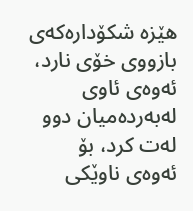هێزە شکۆدارەکەی بازووی خۆی نارد، ئەوەی ئاوی لەبەردەمیان دوو لەت کرد، بۆ ئەوەی ناوێکی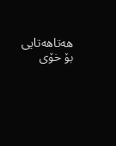هەتاهەتایی بۆ خۆی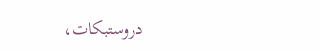دروستبکات،